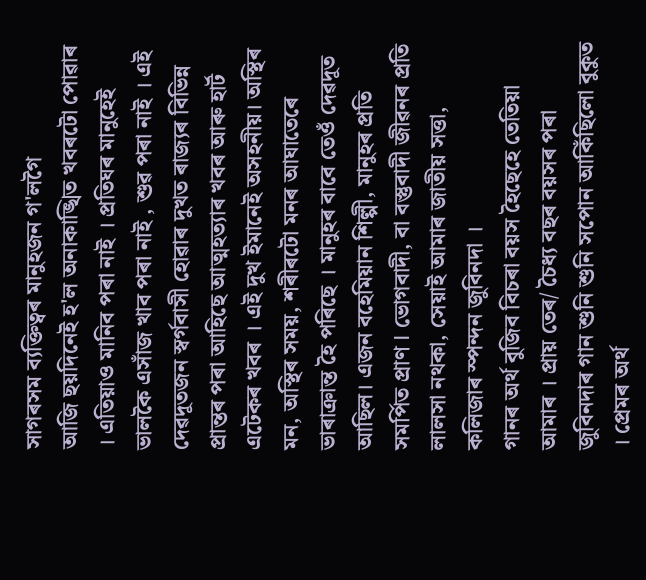সাগৰসম ব্যক্তিত্বৰ মানুহজন গ'লগৈ
আজি ছয়দিনেই হ'ল অনাকাঙ্খিত খবৰটো পোৱাৰ । এতিয়াও মানিব পৰা নাই । প্ৰতিঘৰ মানুহেই ভালকৈ এসাঁজ খাব পৰা নাই , শুৱ পৰা নাই । এই দেৱদূতজন স্বৰ্গবাসী হোৱাৰ দুখত ৰাজ্যৰ বিভিন্ন প্ৰান্তৰ পৰা আহিছে আত্মহত্যাৰ খবৰ আৰু হাৰ্ট এটেকৰ খবৰ । এই দুখ ইমানেই অসহনীয়। অস্থিৰ মন, অস্থিৰ সময়, শৰীৰটো মনৰ আঘাতেৰে ভাৰাক্ৰান্ত হৈ পৰিছে । মানুহৰ বাবে তেওঁ দেৱদূত আছিল। এজন বহেমিয়ান শিল্পী, মানুহৰ প্ৰতি সমৰ্পিত প্ৰাণ I ভোগবাদী, বা বস্তুবাদী জীৱনৰ প্ৰতি লালসা নথকা, সেয়াই আমাৰ জাতীয় সত্তা, কলিজাৰ স্পন্দন জুবিনদা ।
গানৰ অৰ্থ বুজিব বিচৰা বয়স হৈছেহে তেতিয়া আমাৰ । প্ৰায় তেৰ/ চৈধ্য বছৰ বয়সৰ পৰা জুবিনদাৰ গান শুনি শুনি সপোন আকিঁছিলো বুকুত । প্ৰেমৰ অৰ্থ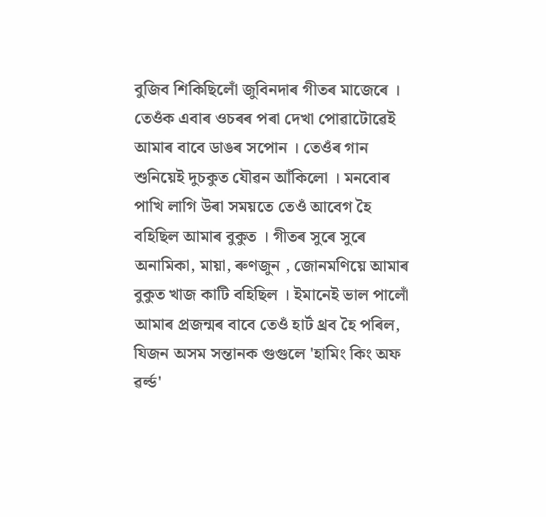বুজিব শিকিছিলোঁ জুবিনদাৰ গীতৰ মাজেৰে । তেওঁক এবাৰ ওচৰৰ পৰা দেখা পোৱাটোৱেই আমাৰ বাবে ডাঙৰ সপোন । তেওঁৰ গান শুনিয়েই দুচকুত যৌৱন আঁকিলো । মনবোৰ পাখি লাগি উৰা সময়তে তেওঁ আবেগ হৈ বহিছিল আমাৰ বুকুত । গীতৰ সুৰে সুৰে অনামিকা, মায়া, ৰুণজুন , জোনমণিয়ে আমাৰ বুকুত খাজ কাটি বহিছিল । ইমানেই ভাল পালোঁ আমাৰ প্ৰজন্মৰ বাবে তেওঁ হাৰ্ট থ্ৰব হৈ পৰিল, যিজন অসম সন্তানক গুগুলে 'হামিং কিং অফ ৱৰ্ল্ড'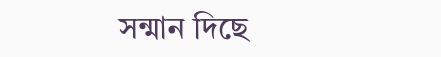সন্মান দিছে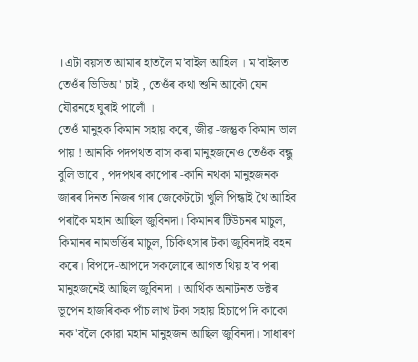।এটা বয়সত আমাৰ হাতলৈ ম'বাইল আহিল । ম'বাইলত তেওঁৰ ভিডিঅ' চাই , তেওঁৰ কথা শুনি আকৌ যেন যৌৱনহে ঘুৰাই পালোঁ ।
তেওঁ মানুহক কিমান সহায় কৰে, জীৱ -জন্তুক কিমান ভাল পায় ! আনকি পদপথত বাস কৰা মানুহজনেও তেওঁক বন্ধু বুলি ভাবে , পদপথৰ কাপোৰ -কানি নথকা মানুহজনক জাৰৰ দিনত নিজৰ গাৰ জেকেটটো খুলি পিন্ধাই থৈ আহিব পৰাকৈ মহান আছিল জুবিনদা। কিমানৰ টিউচনৰ মাচুল, কিমানৰ নামভৰ্ত্তিৰ মাচুল, চিকিৎসাৰ টকা জুবিনদাই বহন কৰে। বিপদে-আপদে সকলোৰে আগত থিয় হ'ব পৰা মানুহজনেই আছিল জুবিনদা । আৰ্থিক অনাটনত ডক্টৰ ভূপেন হাজৰিকক পাঁচ লাখ টকা সহায় হিচাপে দি কাকো নক'বলৈ কোৱা মহান মানুহজন আছিল জুবিনদা। সাধাৰণ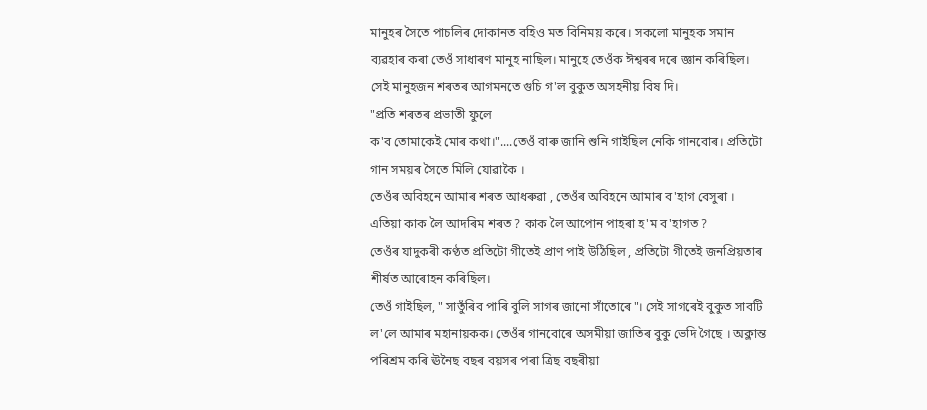মানুহৰ সৈতে পাচলিৰ দোকানত বহিও মত বিনিময় কৰে। সকলো মানুহক সমান ব্যৱহাৰ কৰা তেওঁ সাধাৰণ মানুহ নাছিল। মানুহে তেওঁক ঈশ্বৰৰ দৰে জ্ঞান কৰিছিল। সেই মানুহজন শৰতৰ আগমনতে গুচি গ'ল বুকুত অসহনীয় বিষ দি।
"প্ৰতি শৰতৰ প্ৰভাতী ফুলে
ক'ব তোমাকেই মোৰ কথা।"....তেওঁ বাৰু জানি শুনি গাইছিল নেকি গানবোৰ। প্ৰতিটো গান সময়ৰ সৈতে মিলি যোৱাকৈ ।
তেওঁৰ অবিহনে আমাৰ শৰত আধৰুৱা , তেওঁৰ অবিহনে আমাৰ ব'হাগ বেসুৰা । এতিয়া কাক লৈ আদৰিম শৰত ? কাক লৈ আপোন পাহৰা হ'ম ব'হাগত ?
তেওঁৰ যাদুকৰী কণ্ঠত প্ৰতিটো গীতেই প্ৰাণ পাই উঠিছিল , প্ৰতিটো গীতেই জনপ্ৰিয়তাৰ শীৰ্ষত আৰোহন কৰিছিল।
তেওঁ গাইছিল, " সাতুঁৰিব পাৰি বুলি সাগৰ জানো সাঁতোৰে"। সেই সাগৰেই বুকুত সাবটি ল'লে আমাৰ মহানায়কক। তেওঁৰ গানবোৰে অসমীয়া জাতিৰ বুকু ভেদি গৈছে । অক্লান্ত পৰিশ্ৰম কৰি ঊনৈছ বছৰ বয়সৰ পৰা ত্ৰিছ বছৰীয়া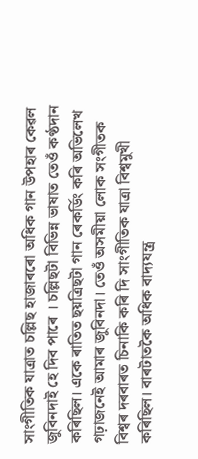সাংগীতিক যাত্ৰাত চল্লিছ হাজাৰৰো অধিক গান উপহাৰ কেৱল জুবিনদাই হে দিব পাৰে । চল্লিছটা বিভিন্ন ভাষাত তেওঁ কণ্ঠদান কৰিছিল। একে ৰাতিত ছয়ত্ৰিছটা গান ৰেকৰ্ডিং কৰি অভিলেখ গঢ়াজনেই আমাৰ জুবিনদা। তেওঁ অসমীয়া লোক সংগীতক বিশ্বৰ দৰবাৰত চিনাকি কৰি দি সাংগীতিক যাত্ৰা বিশ্বমুখী কৰিছিল। বাৰটাতকৈ অধিক বাদ্যযন্ত্ৰ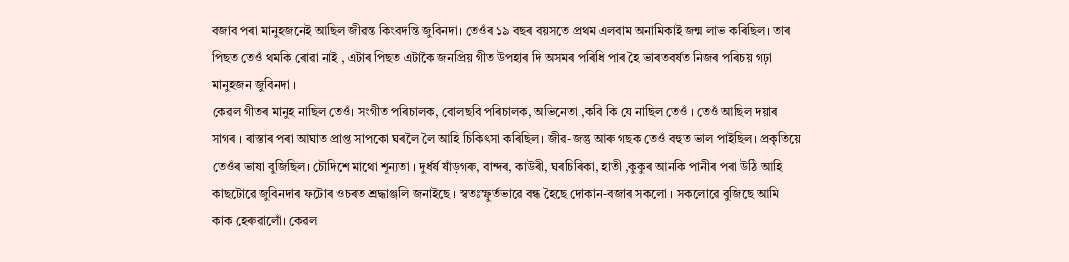বজাব পৰা মানুহজনেই আছিল জীৱন্ত কিংবদন্তি জুবিনদা। তেওঁৰ ১৯ বছৰ বয়সতে প্ৰথম এলবাম অনামিকাই জন্ম লাভ কৰিছিল। তাৰ পিছত তেওঁ থমকি ৰোৱা নাই , এটাৰ পিছত এটাকৈ জনপ্ৰিয় গীত উপহাৰ দি অসমৰ পৰিধি পাৰ হৈ ভাৰতবৰ্ষত নিজৰ পৰিচয় গঢ়া মানুহজন জুবিনদা ।
কেৱল গীতৰ মানুহ নাছিল তেওঁ। সংগীত পৰিচালক, বোলছবি পৰিচালক, অভিনেতা ,কবি কি যে নাছিল তেওঁ । তেওঁ আছিল দয়াৰ সাগৰ । ৰাস্তাৰ পৰা আঘাত প্ৰাপ্ত সাপকো ঘৰলৈ লৈ আহি চিকিৎসা কৰিছিল। জীৱ-জন্তু আৰু গছক তেওঁ বহুত ভাল পাইছিল। প্ৰকৃতিয়ে তেওঁৰ ভাষা বুজিছিল। চৌদিশে মাথো শূন্যতা । দুৰ্ধৰ্ষ ষাঁড়গৰু, বান্দৰ, কাউৰী, ঘৰচিৰিকা, হাতী ,কুকুৰ আনকি পানীৰ পৰা উঠি আহি কাছটোৱে জুবিনদাৰ ফটোৰ ওচৰত শ্ৰদ্ধাঞ্জলি জনাইছে । স্বতঃস্ফুৰ্তভাৱে বন্ধ হৈছে দোকান-বজাৰ সকলো । সকলোৱে বুজিছে আমি কাক হেৰুৱালোঁ। কেৱল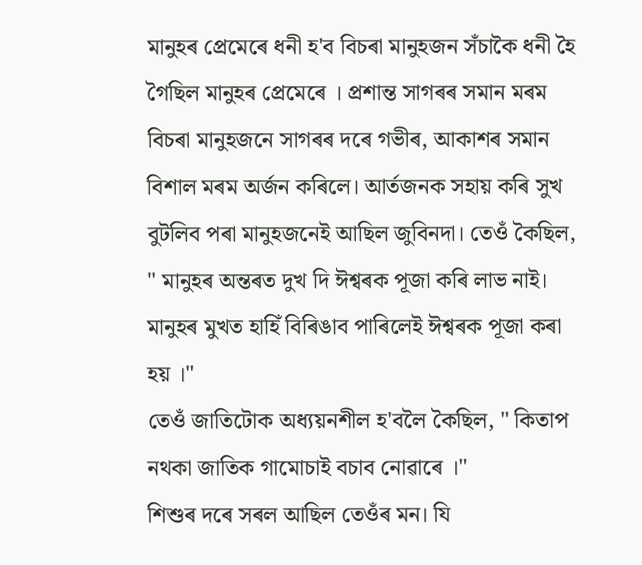মানুহৰ প্ৰেমেৰে ধনী হ'ব বিচৰা মানুহজন সঁচাকৈ ধনী হৈ গৈছিল মানুহৰ প্ৰেমেৰে । প্ৰশান্ত সাগৰৰ সমান মৰম বিচৰা মানুহজনে সাগৰৰ দৰে গভীৰ, আকাশৰ সমান বিশাল মৰম অৰ্জন কৰিলে। আৰ্তজনক সহায় কৰি সুখ বুটলিব পৰা মানুহজনেই আছিল জুবিনদা। তেওঁ কৈছিল, " মানুহৰ অন্তৰত দুখ দি ঈশ্বৰক পূজা কৰি লাভ নাই। মানুহৰ মুখত হাহিঁ বিৰিঙাব পাৰিলেই ঈশ্বৰক পূজা কৰা হয় ।"
তেওঁ জাতিটোক অধ্যয়নশীল হ'বলৈ কৈছিল, " কিতাপ নথকা জাতিক গামোচাই বচাব নোৱাৰে ।"
শিশুৰ দৰে সৰল আছিল তেওঁৰ মন। যি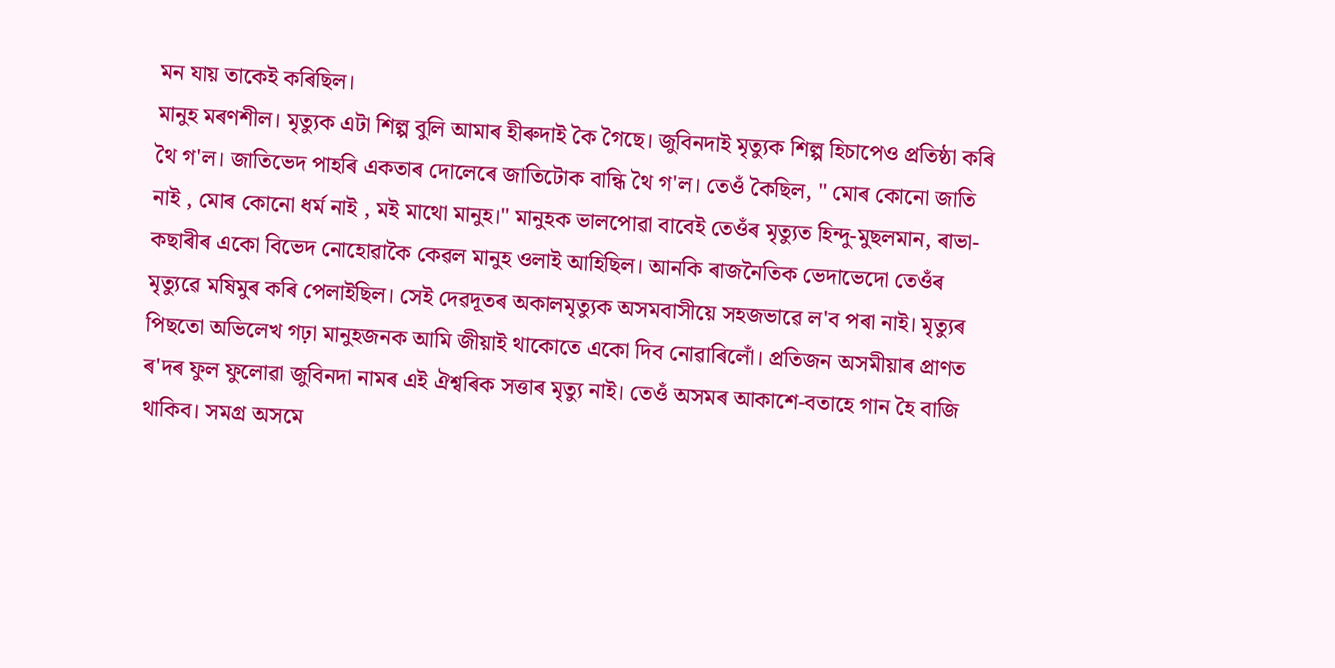মন যায় তাকেই কৰিছিল।
মানুহ মৰণশীল। মৃত্যুক এটা শিল্প বুলি আমাৰ হীৰুদাই কৈ গৈছে। জুবিনদাই মৃত্যুক শিল্প হিচাপেও প্ৰতিষ্ঠা কৰি থৈ গ'ল। জাতিভেদ পাহৰি একতাৰ দোলেৰে জাতিটোক বান্ধি থৈ গ'ল। তেওঁ কৈছিল, " মোৰ কোনো জাতি নাই , মোৰ কোনো ধৰ্ম নাই , মই মাথো মানুহ।" মানুহক ভালপোৱা বাবেই তেওঁৰ মৃত্যুত হিন্দু-মুছলমান, ৰাভা-কছাৰীৰ একো বিভেদ নোহোৱাকৈ কেৱল মানুহ ওলাই আহিছিল। আনকি ৰাজনৈতিক ভেদাভেদো তেওঁৰ মৃত্যুৱে মষিমুৰ কৰি পেলাইছিল। সেই দেৱদূতৰ অকালমৃত্যুক অসমবাসীয়ে সহজভাৱে ল'ব পৰা নাই। মৃত্যুৰ পিছতো অভিলেখ গঢ়া মানুহজনক আমি জীয়াই থাকোতে একো দিব নোৱাৰিলোঁ। প্ৰতিজন অসমীয়াৰ প্ৰাণত ৰ'দৰ ফুল ফুলোৱা জুবিনদা নামৰ এই ঐশ্বৰিক সত্তাৰ মৃত্যু নাই। তেওঁ অসমৰ আকাশে-বতাহে গান হৈ বাজি থাকিব। সমগ্ৰ অসমে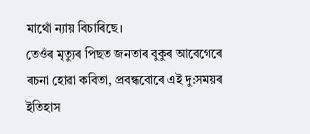মাথোঁ ন্যায় বিচাৰিছে।
তেওঁৰ মৃত্যুৰ পিছত জনতাৰ বুকুৰ আবেগেৰে ৰচনা হোৱা কবিতা, প্ৰবন্ধবোৰে এই দু:সময়ৰ ইতিহাস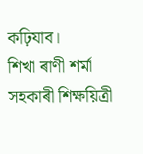কঢ়িযাব।
শিখা ৰাণী শৰ্মা
সহকাৰী শিক্ষয়িত্ৰী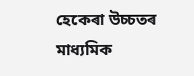হেকেৰা উচ্চতৰ মাধ্যমিক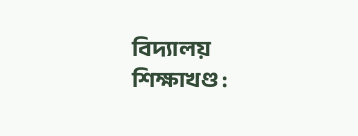বিদ্যালয়
শিক্ষাখণ্ড :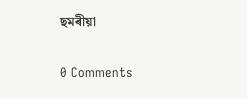ছমৰীয়া


0 Comments